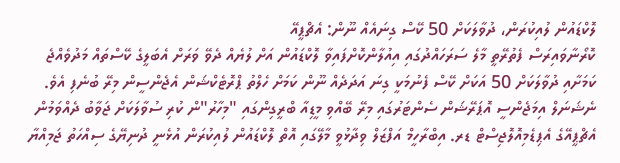ލޮކްޑައުން ލުއިކުރަން، ދުވާލަކަށް 50 ކޭސް ގިނައެއް ނޫން: އެޗްޕީއޭ
ކޮރޯނާވައިރަސް ފެތުރޭތީ މާލެ ސަރަހައްދުގައި އިއުލާންކޮށްފައިވާ ލޮކްޑައުން އަށް ލުޔެއް ދެވޭ ވަރަށް އެބަލީގެ ކޭސްތައް މަދުވެއްޖެ ކަމަށާއި ދުވާލަކަށް 50 އަކަށް ކޭސް ފެނުމަކީ ގިނަ އަދަދެއް ނޫން ކަމަށް ހެލްތު ޕްރޮޓެކްޝަން އެޖެންސީން މިރޭ ބުނެފި އެވެ.
ނެޝަނަލް އިމަޖެންސީ އޮޕަރޭޝަން ސެންޓަރުގައި މިރޭ ބޭއްވި މީޑިއާ ބްރީގިންގައި "މިހާރު"ން ކުރި ސުވާލަކަށް ޖަވާބު ދެއްވަމުން އެޗްޕީއޭގެ އެޕިޑެމިއޮލޮޖިސްޓް ޑރ. އިބްރާހީމް އަފްޒަލް ވިދާޅުވީ މާލޭގައި އޮތް ލޮކްޑައުން ލުއިކުރަން އުޅެނީ ދުނިޔޭގެ ސިއްހަތު ޖަމިއްޔާ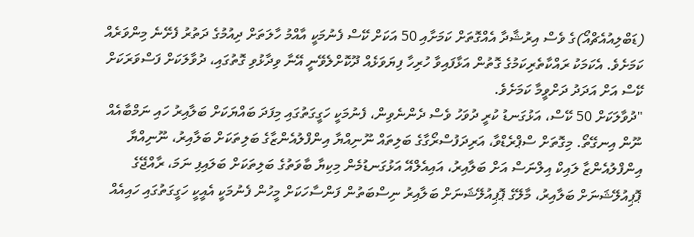(ޑަބްލިއުއެޗްއޯ)ގެ ވެސް އިރުޝާދާ އެއްގޮތަށް ކަމަށާއި 50 އަކަށް ކޭސް ފެނުމަކީ އާއްމު ހާލަތަށް ދިއުމުގެ ދަތުރު ފެށޭނެ މިންވަރެއް ކަމަށެވެ. އެކަމަކު ރައްކާތެރިކަމުގެ ގޮތުން އަޅާފައިވާ ހުރިހާ ފިޔަވަޅެއް ދޫކޮށްލެވޭނީ އޭނާ ވިދާޅުވި ގޮތުގައި، ދުވާލަކަށް ފަސްވަރަކަށް ކޭސް އަށް އަދަދު ދަށްވީމާ ކަމަށެވެ.
"ދުވާލަކަށް 50 ކޭސް، އަޅުގަނޑު ކުރީ ދުވަހު ވެސް ދެންނެވިން، ފެނުމަކީ ހަގީގަތުގައި މިފަދަ ބައްޔަކަށް ބަލާއިރު ހައި ނަމްބާއެއް ނޫން އިނގޭތޯ. މިގޮތަށް ސްޕްރެޑްވާ، އަރިދަފުސްރޯގާގެ ބަލިތައް ނޫނިއްޔާ އިންފްލުއެންޒާގެ ބަލިތަކަށް ބަލާއިރު، ނޫނިއްޔާ އިންފްލުއެންޒާ ލައިކް އިލްނަސް އަށް ބަލާއިރު، އައިއެލްއޭ އަޅުގަނޑުމެން މިކިޔާ ބާވަތުގެ ބަލިތަކަށް ބަލައިފި ނަމަ، ރާއްޖޭގެ ޕޮޕިއުލޭޝަނަށް ބަލާއިރު، މާލޭގެ ޕޮޕިއުލޭޝަނަށް ބަލާއިރު ނިސްބަތުން ފަންސާހަކަށް މީހުން ފެނުމަކީ އެއީކީ ހަގީގަތުގައި ހައިއެއް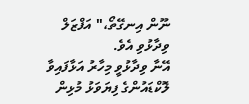ނޫން އިނގޭތޯ،" އަފްޒަލް ވިދާޅުވި އެވެ.
އޭނާ ވިދާޅުވީ މިހާރު އަޅާފައިވާ ލޮކްޑައުންގެ ފިޔަވަޅު މުޅިން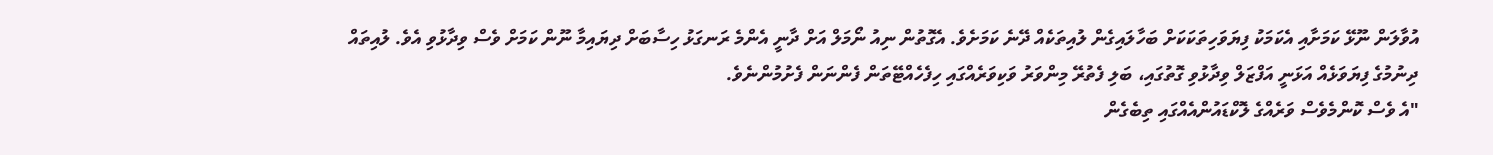އުވާލަން ނޫޅޭ ކަމަށާއި އެކަމަކު ފިޔަވަހިތަކަކަށް ބަހާލައިގެން ލުއިތަކެއް ދޭނެ ކަމަށެވެ. އެގޮތުން ނިއު ނޯމަލް އަށް ދާނީ އެންމެ ރަނގަޅު ހިސާބަށް ދިޔައިމާ ނޫން ކަމަށް ވެސް ވިދާޅުވި އެވެ. ލުއިތައް ދިނުމުގެ ފިޔަވަޅެއް އަޅަނީ އަފްޒަލް ވިދާޅުވި ގޮތުގައި، ބަލި ފެތުރޭ މިންވަރު ވަކިވަރެއްގައި ހިފެހެއްޓޭތަން ފެންނަން ފެށުމުންނެވެ.
"އެ ވެސް ކޮންމެވެސް ވަރެއްގެ ލޮކްޑައުންއެއްގައި ތިބެގެން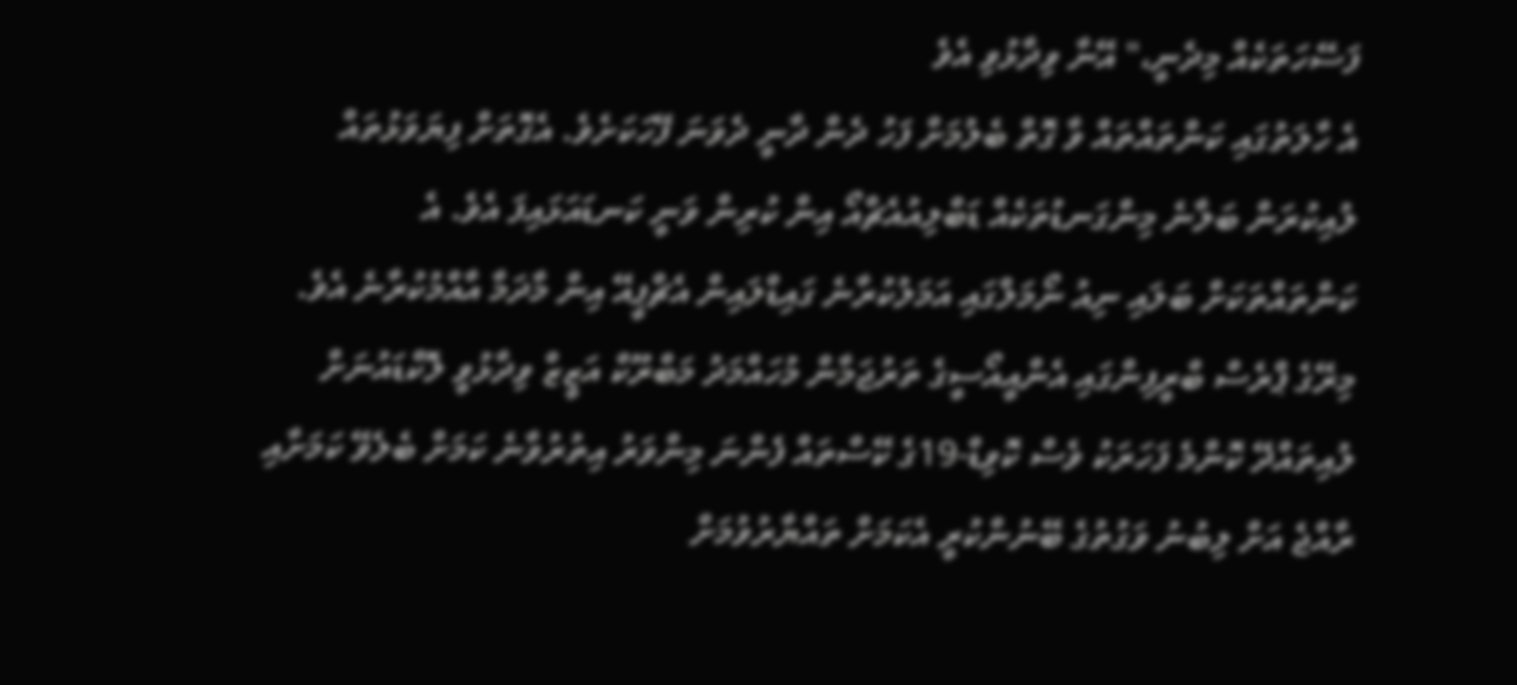ފަސޭހަތަކެއް މިދެނީ،" އޭނާ ވިދާޅުވި އެވެ
އެ ހާލަތުގައި ކަންތައްތައް ވާ ގޮތް ބެލުމަށް ފަހު ދެން ދާނީ ދެވަނަ ފޭހަކަށެވެ. އެގޮތަށް ފިޔަވަޅުތައް ލުއިކުރަން ބަލާނެ މިންގަނޑުތަކެއް ޑަބްލިއުއެޗްއޯ އިން ކުރިން ވަނީ ކަނޑައަޅައިފަ އެވެ. އެ ކަންތައްތަކަށް ބަލައި ނިއު ނޯމަލްގައި އަމަލުކުރާނެ ގައިޑްލައިން އެޗްޕީއޭ އިން މާދަމާ އާއްމުކުރާނެ އެވެ.
މިރޭގެ ޕްރެސް ބްރީފިންގައި އެންއީއޯސީގެ ތަރުޖަމާން މުހައްމަދު މަބްރޫކް އަޒީޒް ވިދާޅުވީ ލޮކްޑައުނަށް ލުއިތައްދޭ ކޮންމެ ފަހަރަކު ވެސް ކޮވިޑް-19ގެ ކޭސްތައް ފެންނަ މިންވަރު އިތުރުވާނެ ކަމަށް ބެލެވޭ ކަމަށާއި ރާއްޖެ އަށް ލިބުނު ވަގުތުގެ ބޭނުންކުރީ އެކަމަށް ތައްޔާރުވުމަށް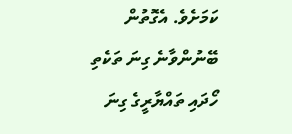ކަމަށެވެ. އެގޮތުން ބޭނުންވާނެ ގިނަ ތަކެތި ހޯދައި ތައްޔާރީގެ ގިނަ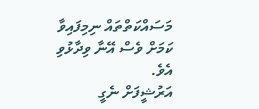މަސައްކަތްތައް ނިމިފައިވާ ކަމަށް ވެސް އޭނާ ވިދާޅުވި އެވެ.
އަރުޝީފަށް ނެގީ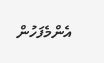އެންމެފަހުން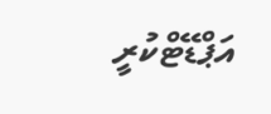އަޕްޑޭޓްކުރީ